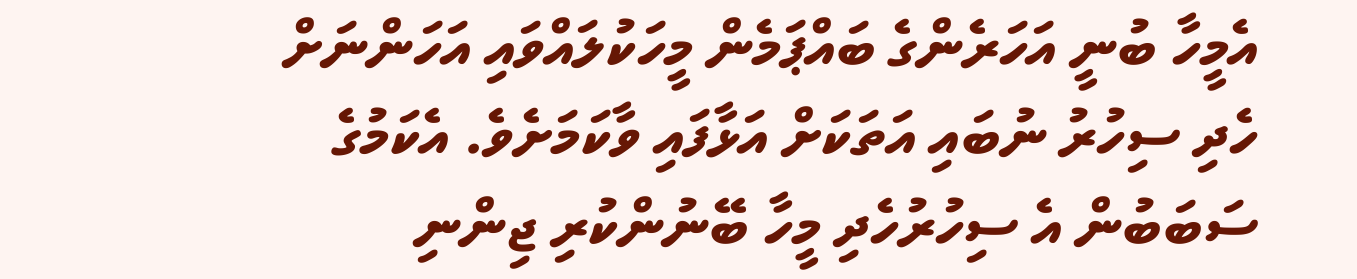އެމީހާ ބުނީ އަހަރެންގެ ބައްޕަމެން މީހަކުލައްވައި އަހަންނަށް ހެދި ސިހުރު ނުބައި އަތަކަށް އަޅާފައި ވާކަމަށެވެ. އެކަމުގެ ސަބަބުން އެ ސިހުރުހެދި މީހާ ބޭނުންކުރި ޖިންނި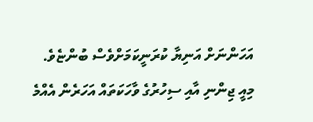އަހަންނަށް އަނިޔާ ކުރަނީކަމަށްވެސް ބުންޏެވެ.
މިއީ ޖިންނި އާއި ސިހުރުގެ ވާހަކަތައް އަހަރެން އެއްމެ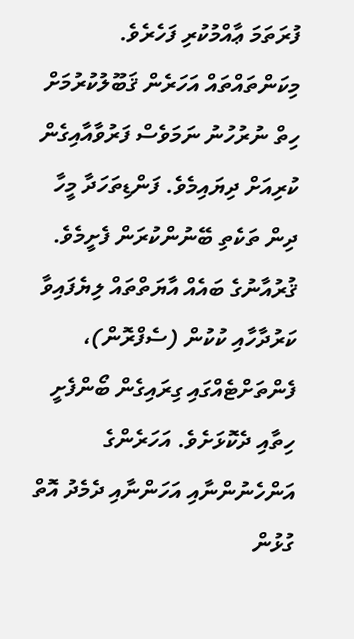ފުރަތަމަ ޢާއްމުކުރި ފަހެރެވެ. މިކަންތައްތައް އަހަރެން ޤަބޫލުކުރުމަށް ހިތް ނުރުހުނު ނަމަވެސް ފަރުވާއާއިގެން ކުރިއަށް ދިޔައިމެވެ. ފަންޑިތަހަދާ މީހާ ދިން ތަކެތި ބޭނުންކުރަން ފެށީމެވެ. ޤުރުއާނުގެ ބައެއް އާޔަތްތައް ލިޔެފައިވާ ކަރުދާހާއި ކުކުން (ސެފްރޮން)، ފެންތަށްޓެއްގައި ގިރައިގެން ބޯންފެށީ ހިތާއި ދެކޮޅަށެވެ. އަހަރެންގެ އަންހެނުންނާއި އަހަންނާއި ދެމެދު އޮތް ގުޅުން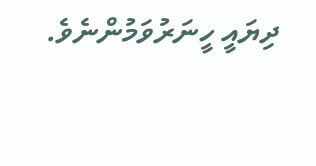ދިޔައީ ހީނަރުވަމުންނެވެ.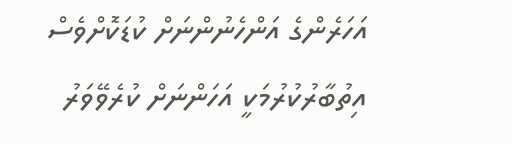އަހަރެންގެ އަންހެނުންނަށް ކުޑަކޮށްވެސް އިތުބާރުކުރުމަކީ އަހަންނަށް ކުރެވޭވަރު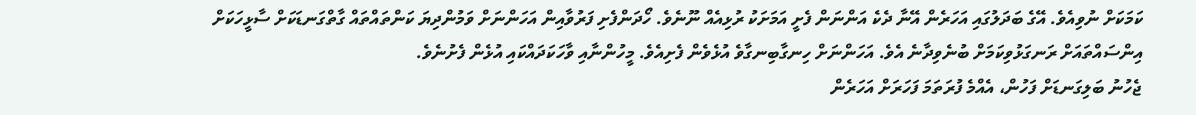ކަމަކަށް ނުވިއެވެ. އޭގެ ބަދަލުގައި އަހަރެން އޭނާ ދެކެ އަންނަން ފެށީ އަމަށަކު ރުޅިއެއް ނޫނެވެ. ހޯދަންފެށި ފަރުވާއިން އަހަންނަށް ވަމުންދިޔަ ކަންތައްތައް ގާތްގަނޑަކަށް ސާޅީހަކަށް އިންސައްތައަށް ރަނގަޅުވިކަމަށް ބުނެވިދާނެ އެވެ. އަހަންނަށް ހިނގާބިނގާވެ އުޅެވެން ފެށިއެވެ. މީހުންނާއި ވާހަކަދައްކައި އުޅެން ފެށުނެވެ.
ޖެހުނު ބަލިގަނޑަށް ފަހުން، އެއްމެ ފުރަތަމަ ފަހަރަށް އަހަރެން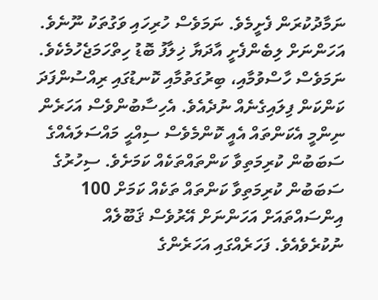ނަމާދުކުރަން ފެށީމެވެ. ނަމަވެސް ހުރިހައި ވަގުތަކު ނޫނެވެ. އަހަންނަށް ލިބެންފެށީ އާދަޔާ ޚިލާފު ބޮޑު ހިތްހަމަޖެހުމެކެވެ. ނަމަވެސް ހާސްވުމާއި، ބިރުގަތުމާއި ކޮނޑުގައި ރިއްސުންފަދަ ކަންކަން ފިލައިގެނެއް ނުދެއެވެ. އެހިސާބުންވެސް އަހަރެން ނިންމީ އެކަންތައް އެއީ ކޮންމެވެސް ސިއްޙީ މައްސަލައެއްގެ ސަބަބުން ކުރިމަތިވާ ކަންތައްތަކެއް ކަމަށެވެ. ސިހުރުގެ ސަބަބުން ކުރިމަތިވާ ކަންތައް ތަކެއް ކަމަށް 100 އިންސައްތައަށް އަހަންނަށް އޭރުވެސް ޤަބޫލެއް ނުކުރެވެއެވެ. ފަހަރެއްގައި އަހަރެންގެ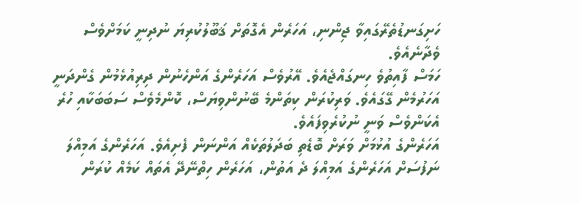ހަށިގަނޑުތެރޭގައިވާ ޖިންނި، އަހަރެން އެގޮތަށް ޤަބޫލުކުރިޔަ ނުދިނީ ކަމަށްވެސް ވެދާނެއެވެ.
ހަމަސް ފާއިތުވެ ހިނގައްޖެއެވެ. އޭރުވެސް އަހަރެންގެ އަންހެނުން ދިރިއުޅެމުން ގެންދަނީ އަހަރުމެން ގޭގައެވެ. ވަރިކުރަން ކިތަންމެ ބޭނުންވިޔަސް، ކޮންމެވެސް ސަބަބަކާއި ހުރެ އެކަންވެސް ވަނީ ނުކުރެވިފައެވެ.
އަހަރެންގެ އުޅުމަށް ވަރަށް ބޮޑެތި ބަދަލުތަކެއް އަންނަން ފެށިއެވެ. އަހަރެންގެ އަމިއްލަ ނަފުސަށް އަހަރެންގެ އަމިއްލަ ދެ އަތުން، އަހަރެން ހިތްނޭދޭ އެތައް ކަމެއް ކުރަން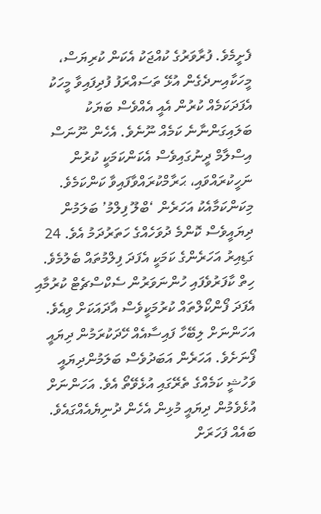ފެށީމެވެ. ފުރާވަރުގެ ކުއްޖަކު އެކަން ކުރިޔަސް، މީހަކާއިނދެގެން އުޅޭ ތަސައްރަފު ފުދިފައިވާ މީހަކު އެފަދަކަމެއް ކުރުން އެއީ އެއްވެސް ބަޔަކު ބަލައިގަންނާނެ ކަމެއް ނޫނެވެ. އެހެން ނޫނަސް އިސްލާމް ދީނުގައިވެސް އެކަންކަމަކީ ކުރުން ނަހީކުރައްވައި، ޙަރާމްކުރައްވާފައިވާ ކަންކަމެވެ. މިކަންކަމާއެކު އަހަރެން ‘ބްލޫ ފިލްމު’ ބަލަމުން ދިޔައީވެސް ކޮންމެ ދުވަހެއްގެ ހަތަރުދަމު އެވެ. 24 ގަޑިއިރު އަހަރެންގެ ކަމަކީ އެފަދަ ފިލްމުތައް ބެލުމެވެ. ހިތް ކާފަރުވެފައި ހުންނަވަރުން ސެކްސްޗެޓް ކުރުމާއި އެފަދަ ފޯންކޯލްތައް ކުރުމަކީވެސް އާދައަކަށް ވިއެވެ. އަހަންނަށް ލިބޭހާ ފައިސާއެއް ހޭދަކުރަމުން ދިޔައީ ފޯނަށެވެ. އަހަރެން އަބަދުވެސް ބަލަމުންދިޔައީ ވަހުޝީ ކަމެއްގެ ތެރޭގައި އުޅެވޭތޯ އެވެ. އަހަންނަށް އުޅެވެމުން ދިޔައީ މުޅިން އެހެން ދުނިޔެއެއްގައެވެ. ބައެއް ފަހަރަށް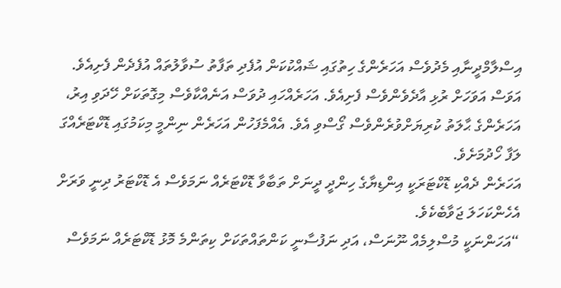އިސްލާމްދީނާއި މެދުވެސް އަހަރެންގެ ހިތުގައި ޝައްކުކަން އުފެދި ތަފާތު ސުވާލުތައް އުފެދެން ފެށިއެވެ. އަވަސް އަވަހަށް ރުޅި އާދެވެންވެސް ފެށިއެވެ. އަހަރެއްހައި ދުވަސް އަނެއްކާވެސް މިގޮތަކަށް ހޭދަވި އިރު، އަހަރެންގެ ޙާލަތު ކުރިޔަށްވުރެންވެސް ގޯސްވި އެވެ. އެއްމެފަހުން އަހަރެން ނިންމީ މިކަމުގައި ޑޮކްޓަރެއްގަ ލަފާ ހޯދުމަށެވެ.
އަހަރެން ދެއްކި ޑޮކްޓަރަކީ އިންޑިޔާގެ ހިންދީ ދީނަށް ތަބާވާ ޑޮކްޓަރެއް ނަމަވެސް އެ ޑޮކްޓަރު ދިނީ ވަރަށް އެހެންކަހަލަ ޖަވާބެކެވެ.
“އަހަންނަކީ މުސްލިމެއް ނޫނަސް، އަދި ނަފުސާނީ ކަންތައްތަކަށް ކިތަންމެ މޮޅު ޑޮކްޓަރެއް ނަމަވެސް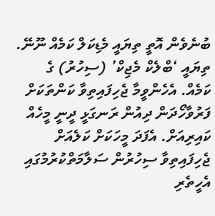ބުނެވެން އޮތީ ތިޔައީ މެޑިކަލް ކަމެއް ނޫނޭ. ތިޔައީ ‘ބްލެކް މެޖިކް’ (ސިހުރު) ގެ ކަމެއް. އެހެންވީމާ ޖެހިފައިތިވާ ކަންތަކަށް ފަރުވާހޯދަން ދިއުން ރަނގަޅީ ދީނީ މީހެއް ކައިރިއަށް. އެފަދަ މީހަކަށް ކަލެއަށް ޖެހިފައިތިވާ ސިހުރުން ސަލާމަތްކުރުމުގައި އެހީތެރި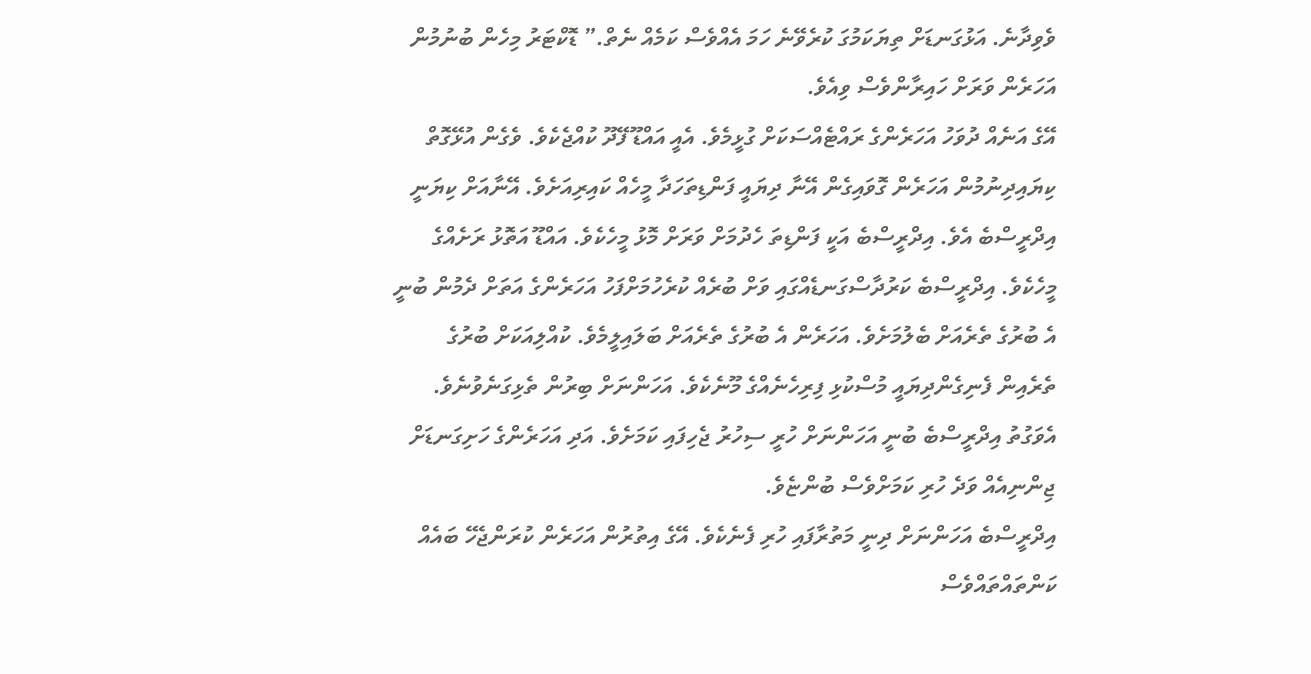ވެވިދާނެ. އަޅުގަނޑަށް ތިޔަކަމުގަ ކުރެވޭނެ ހަމަ އެއްވެސް ކަމެއް ނެތް.” ޑޮކްޓަރު މިހެން ބުނުމުން އަހަރެން ވަރަށް ހައިރާންވެސް ވިއެވެ.
އޭގެ އަނެއް ދުވަހު އަހަރެންގެ ރައްޓެއްސަކަށް ގުޅީމެވެ. އެއީ އައްޑޫ ފޭދޫ ކުއްޖެކެވެ. ވެގެން އުޅޭގޮތް ކިޔައިދިނުމުން އަހަރެން ގޮވައިގެން އޭނާ ދިޔައީ ފަންޑިތަހަދާ މީހެއް ކައިރިއަށެވެ. އޭނާއަށް ކިޔަނީ އިދްރީސްބެ އެވެ. އިދްރީސްބެ އަކީ ފަންޑިތަ ހެދުމަށް ވަރަށް މޮޅު މީހެކެވެ. އައްޑޫ އަތޮޅު ރަށެއްގެ މީހެކެވެ. އިދްރީސްބެ ކަރުދާސްގަނޑެއްގައި ވަށް ބުރެއް ކުރެހުމަށްފަހު އަހަރެންގެ އަތަށް ދެމުން ބުނީ އެ ބުރުގެ ތެރެއަށް ބެލުމަށެވެ. އަހަރެން އެ ބުރުގެ ތެރެއަށް ބަލައިލީމެވެ. ކުއްލިއަކަށް ބުރުގެ ތެރެއިން ފެނިގެންދިޔައީ މުސްކުޅި ފިރިހެނެއްގެ މޫނެކެވެ. އަހަންނަށް ބިރުން ތެޅިގަނެވުނެވެ. އެވަގުތު އިދްރީސްބެ ބުނީ އަހަންނަށް ހުރީ ސިހުރު ޖެހިފައި ކަމަށެވެ. އަދި އަހަރެންގެ ހަށިގަނޑަށް ޖިންނިއެއް ވަދެ ހުރި ކަމަށްވެސް ބުންޏެވެ.
އިދްރީސްބެ އަހަންނަށް ދިނީ މަތުރާފައި ހުރި ފެނެކެވެ. އޭގެ އިތުރުން އަހަރެން ކުރަންޖެހޭ ބައެއް ކަންތައްތައްވެސް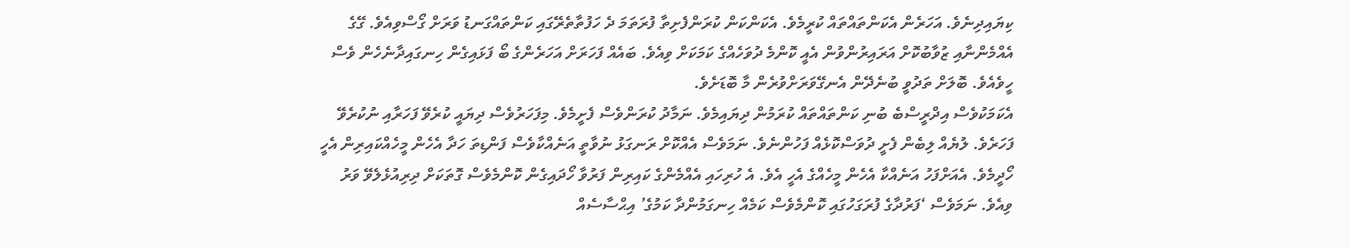ކިޔައިދިނެވެ. އަހަރެން އެކަންތައްތައް ކުރީމެވެ. އެކަންކަން ކުރަންފެށިތާ ފުރަތަމަ ދެ ހަފުތާތެރޭގައި ކަންތައްގަނޑު ވަރަށް ގޯސްވިއެވެ. ގޭގެ އެއްމެންނާއި ޒުވާބުކޮށް އަރައިރުންވުން އެއީ ކޮންމެ ދުވަހެއްގެ ކަމަކަށް ވިއެވެ. ބައެއް ފަހަރަށް އަހަރެންގެ ބޯ ފަޅައިގެން ހިނގައިދާނެހެން ވެސް ހީވެއެވެ. ބޮލަށް ތަދުވީ ބުނެދޭން އެނގޭވަރަށްވުރެން މާ ބޮޑަށެވެ.
އެކަމަކުވެސް އިދްރީސްބެ ބުނި ކަންތައްތައް ކުރަމުން ދިޔައިމެވެ. ނަމާދު ކުރަންވެސް ފެށީމެވެ. މިފަހަރުވެސް ދިޔައީ ކުރެވޭ ފަހަރާއި ނުކުރެވޭ ފަހަރެވެ. ލުޔެއް ލިބެން ފެށީ ދުވަސްކޮޅެއް ފަހުންނެވެ. ނަމަވެސް އެއްކޮށް ރަނގަޅު ނުވާތީ އަނެއްކާވެސް ފަންޑިތަ ހަދާ އެހެން މީހެއްކައިރިން އެހީ ހޯދީމެވެ. އެއަށްފަހު އަނެއްކާ އެހެން މީހެއްގެ އެހީ އެވެ. އެ ހުރިހައި އެއްމެންގެ ކައިރިން ފަރުވާ ހޯދައިގެން ކޮންމެވެސް ގޮތަކަށް ދިރިއުޅެލެވޭ ވަރު ވިއެވެ. ނަމަވެސް ‘ފަރުދާގެ ފުރަގަހުގައި ކޮންމެވެސް ކަމެއް ހިނގަމުންދާ ކަމުގެ’ އިޙްސާސެއް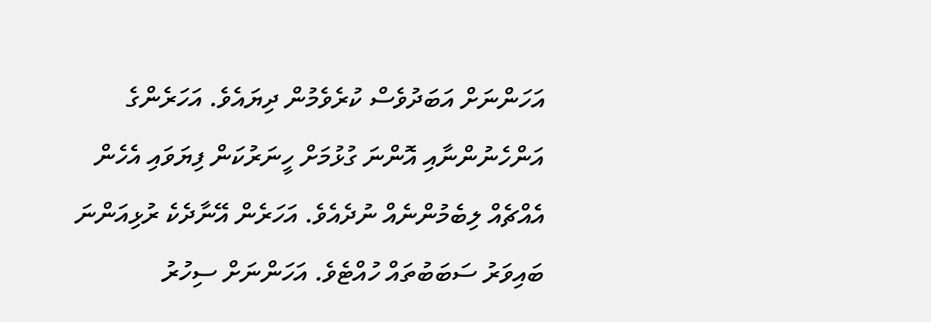އަހަންނަށް އަބަދުވެސް ކުރެވެމުން ދިޔައެވެ. އަހަރެންގެ އަންހެނުންނާއި އޮންނަ ގުޅުމަށް ހީނަރުކަން ފިޔަވައި އެހެން އެއްޗެއް ލިބެމުންނެއް ނުދެއެވެ. އަހަރެން އޭނާދެކެ ރުޅިއަންނަ ބައިވަރު ސަބަބުތައް ހުއްޓެވެ. އަހަންނަށް ސިހުރު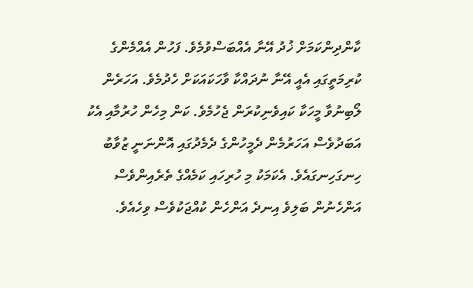ކާންދިންކަމަށް ޚުދު އޭނާ އެއްބަސްވުމެވެ. ފަހުން އެއްމެންގެ ކުރިމަތީގައި އެއީ އޭނާ ނުދައްކާ ވާހަކައަކަށް ހެދުމެވެ. އަހަރެން ލޯބިނުވާ މީހަކާ ކައިވެނިކުރަން ޖެހުމެވެ. ކަން މިހެން ހުރުމާއި އެކު އަބަދުވެސް އަހަރުމެން ދެމީހުންގެ ދެމެދުގައި އޮންނަނީ ޒުވާބު ހިނގަހިނގައެވެ. އެކަމަކު މި ހުރިހައި ކަމެއްގެ ތެރެއިންވެސް އަންހެނުން ބަލިވެ އިނދެ އަންހެން ކުއްޖަކުވެސް ވިހެއެވެ.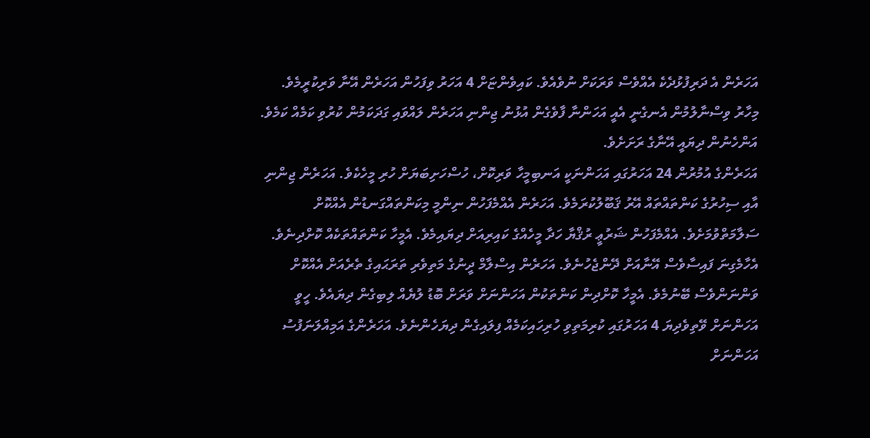އަހަރެން އެ ދަރިފުޅުދެކެ އެއްވެސް ވަރަކަށް ނުވެއެވެ. ކައިވެންޏަށް 4 އަހަރު ވިފަހުން އަހަރެން އޭނާ ވަރިކުރީމެވެ. މިހާރު ވިސްނާލުމުން އެނގެނީ އެއީ އަހަންނާ ފާވެގެން އުޅުނު ޖިންނި އަހަރެން ލައްވައި ގަދަކަމުން ކުރުވި ކަމެއް ކަމެވެ. އަންހެނުން ދިޔައީ އޭނާގެ ރަށަށެވެ.
އަހަރެންގެ އުމުރުން 24 އަހަރުގައި އަހަންނަކީ އަނބިމީހާ ވަރިކޮށް، ހުސްހަށިބަޔަށް ހުރި މީހެކެވެ. އަހަރެން ޖިންނި އާއި ސިހުރުގެ ކަންތައްތައް އޭރު ޤަބޫލުކުރަމެވެ. އަހަރެން އެއްމެފަހުން ނިންމީ މިކަންތައްގަނޑުން އެއްކޮށް ސަލާމަތްވުމަށެވެ. އެއްމެފަހުން ޝަރުޢީ ރުޤްޔާ ހަދާ މީހެއްގެ ކައިރިއަށް ދިޔައިމެވެ. އެމީހާ ކަންތައްތަކެއް ކޮށްދިނެވެ. އެހާމެގިނަ ފައިސާވެސް އޭނާއަށް ދޭންޖެހުނެވެ. އަހަރެން އިސްލާމް ދީނުގެ މަތިވެރި ތަރަޙައިގެ ތެރެއަށް އެއްކޮށް ވަންނަންވެސް ބޭނުމެވެ. އެމީހާ ކޮށްދިން ކަންތަކުން އަހަންނަށް ވަރަށް ބޮޑު ލުޔެއް ލިބިގެން ދިޔައެވެ. ހީވީ އަހަންނަށް ވޭތިވެދިޔަ 4 އަހަރުގައި ކުރިމަތިވި ހުރިހައިކަމެއް ފިލައިގެން ދިޔަހެންނެވެ. އަހަރެންގެ އަމިއްލަނަފުސު އަހަންނަށް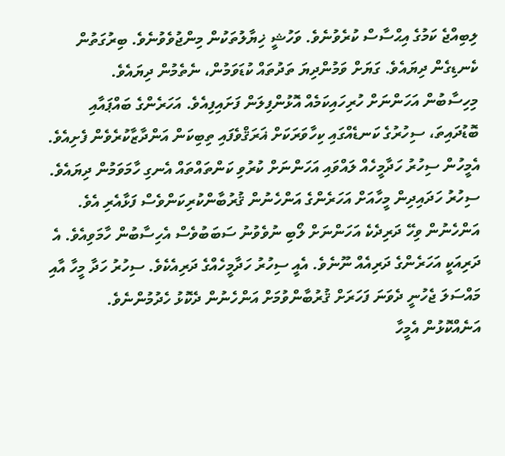ލިބިއްޖެ ކަމުގެ އިޙްސާސް ކުރެވުނެވެ. ވަހުޝީ ޚިޔާލުތަކުން މިންޖުވެވުނެވެ. ބިރުގަތުން ކެނޑިގެން ދިޔައެވެ. ގަޔަށް ވަމުންދިޔަ ތަދުތައް ކުޑަވަމުން، ނެތެމުން ދިޔައެވެ.
މިހިސާބުން އަހަންނަށް ހުރިހައިކަމެއް އޮޅުންފިލަން ފަށައިފިއެވެ. އަހަރެންގެ ބައްޕައާއި ބޮޑުދައިތަ، ސިހުރުގެ ކަނޑެއްގައި ކިހާވަރަކަށް ޣަރަޤްވެފައި ތިބިކަން އަންދާޒާކުރެވެން ފެށިއެވެ. އެމީހުން ސިހުރު ހަދާމީހެއް ލައްވައި އަހަންނަށް ކުރުވި ކަންތައްތައް އެނގި ހާމަވަމުން ދިޔައެވެ. ސިހުރު ހަދައިދިން މީހާއަށް އަހަރެންގެ އަންހެނުން ޤުރުބާންކުރިކަންވެސް ފަޅާއެރި އެވެ. އަންހެނުން ވިހޭ ދަރިދެކެ އަހަންނަށް ލޯބި ނުވެވުނު ސަބަބުވެސް އެހިސާބުން ހާމަވިއެވެ. އެ ދަރިއަކީ އަހަރެންގެ ދަރިއެއް ނޫނެވެ. އެއީ ސިހުރު ހަދާމީހެއްގެ ދަރިއެކެވެ. ސިހުރު ހަދާ މީހާ އާއި މައްސަލަ ޖެހުނީ ދެވަނަ ފަހަރަށް ޤުރުބާންވުމަށް އަންހެނުން ދެކޮޅު ހެދުމުންނެވެ. އަނެއްކޮޅުން އެމީހާ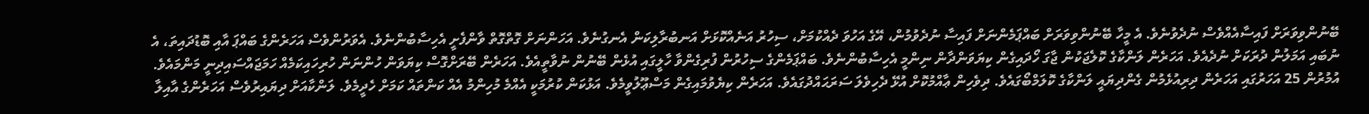ބޭނުންވިވަރަށް ފައިސާއެއްވެސް ނުދެވުނެވެ. އެ މީހާ ބޭނުންވިވަރަށް ބައްޕަމެންނަށް ފައިސާ ނުދެވުމުން، އޭގެ އަހުވަ ދެއްކުމަށް، ސިހުރު އަނެއްކޮޅަށް އަނބުރާލިކަން އެނގުނެވެ. އަހަންނަށް ގޮތްގޮތް ވާންފެށީ އެހިސާބުންނެވެ. އެވަރުންވެސް އަހަރެންގެ ބައްޕަ އާއި ބޮޑުދައިތަ، އެ ނުބައި އަމަލުން ދުރަކަށް ނުދެއެވެ. އަހަރެން ލަންކާގެ ކޮލެޖަކުން ޖާގަ ހޯދައިގެން ކިޔަވަންދާން ނިންމީ އެހިސާބުންނެވެ. ބައްޕަމެންގެ ސިހުރުން ފުރިގެންވާ ހާލީގައި އުޅެން ބޭނުން ނުވާތީއެވެ. އަހަރެން ބޭރަށްގޮސް ކިޔަވަން ހުންނަން ހުރިހައިކަމެއް ހަމަޖައްސައިދިނީ މަންމައެވެ.
އުމުރުން 25 އަހަރުގައި އަހަރެން ދިރިއުޅެމުން ގެންދިޔައީ ލަންކާގެ ކޮލަމްބޯގައެވެ. ދިވެހިން ޢާއްމުކޮށް އުޅޭ ދެހިވެލަ ސަރަޙައްދުގައެވެ. އަހަރެން ކިޔެވުމައިގެން މަސްޢޫލުވީމެވެ. އަޅުކަން ކުރުމަކީ އެއްމެ މުހިންމު އެއް ކަންތައް ކަމަށް ހެދީމެވެ. ލަންކާއަށް ދިޔައިރުވެސް އަހަރެންގެ އާއިލާ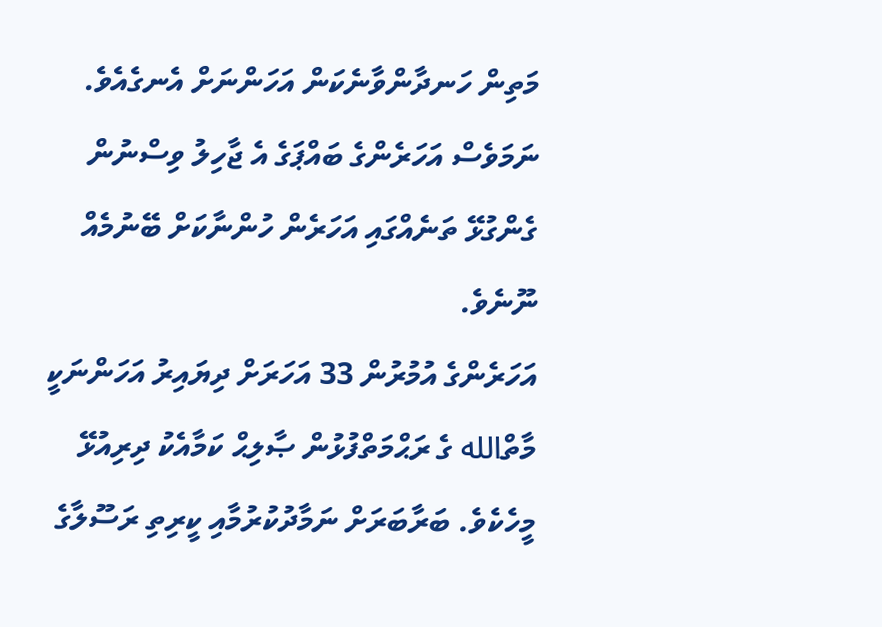މަތިން ހަނދާންވާނެކަން އަހަންނަށް އެނގެއެވެ. ނަމަވެސް އަހަރެންގެ ބައްޕަގެ އެ ޖާހިލު ވިސްނުން ގެންގުޅޭ ތަނެއްގައި އަހަރެން ހުންނާކަށް ބޭނުމެއް ނޫނެވެ.
އަހަރެންގެ އުމުރުން 33 އަހަރަށް ދިޔައިރު އަހަންނަކީ މާތްالله ގެ ރަޙްމަތްފުޅުން ޞާލިޙް ކަމާއެކު ދިރިއުޅޭ މީހެކެވެ. ބަރާބަރަށް ނަމާދުކުރުމާއި ކީރިތި ރަސޫލާގެ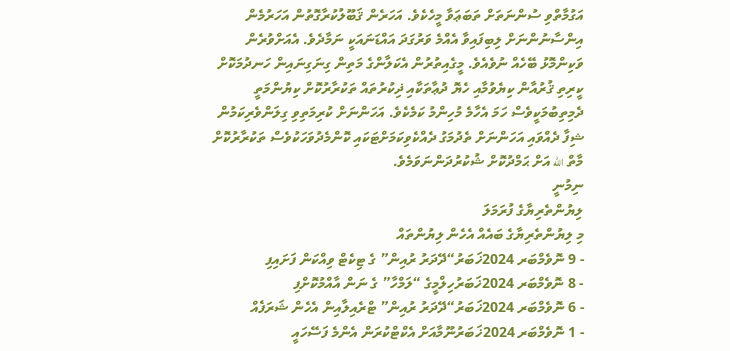އަގުމާތްވި ސުންނަތަށް ތަބަޢަވާ މީހެކެވެ. އަހަރެން ޤަބޫލުކުރާގޮތުން އަހަރުމެން އިންސާނުންނަށް ލިބިފައިވާ އެއްމެ ވަރުގަދަ އައްޑަނައަކީ ނަމާދެވެ. އެއަށްވުރެން ވަކިންމޮޅު ބޭހެއް ނުވެއެވެ. މީގެއިތުރުން އެކަލާންގެ މަތިން ގިނަގިނައިން ހަނދުމަކޮށް ކީރިތި ޤުރުއާން ކިޔެވުމާއި ހެޔޮ ދުޢާތަކާއި ޛިކުރުތައް ތަކުރާރުކޮށް ކިޔުންމަތީ ދެމިތިބުމަކީވެސް ހަމަ އެހާމެ މުހިންމު ކަމެކެވެ. އަހަންނަށް ކުރިމަތިވި ގިލަންވެރިކަމުން ޝިފާ ދެއްވައި އަހަންނަށް ތެދުމަގު ދެއްކެވިކަމަށްޓަކައި ކޮންމެދުވަހަކުވެސް ތަކުރާރުކޮށް މާތް الله އަށް ޙަމްދުކޮށް ޝުކުރުދަންނަވަމެވެ.
ނިމުނީ
ލިޔުންތެރިޔާގެ ފުރަމަލަ
މި ލިޔުންތެރިޔާގެ ބައެއް އެހެން ލިޔުންތައް
- 9 ނޮވެމްބަރ 2024ޚަބަރު“ދޭދަރު ރުއިން” ގެ ޓިކެޓް ވިއްކަން ފަށައިފި
- 8 ނޮވެމްބަރ 2024ޚަބަރުހިލްމީގެ “ލަމްހާ” ގެ ނަން އާއްމުކޮށްފި
- 6 ނޮވެމްބަރ 2024ޚަބަރު“ދޭދަރު ރުއިން” ޓްރެއިލާއިން އެހެން ޝަރަފެއް
- 1 ނޮވެމްބަރ 2024ޚަބަރުނޫމާއަށް އެކްޓްކުރަން އެންމެ ފަސޭހައީ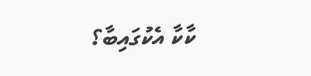ކާކާ އެކުގައިބާ؟